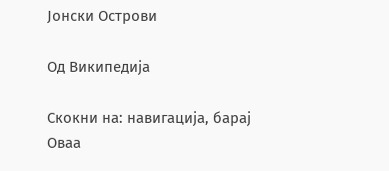Јонски Острови

Од Википедија

Скокни на: навигација, барај
Оваа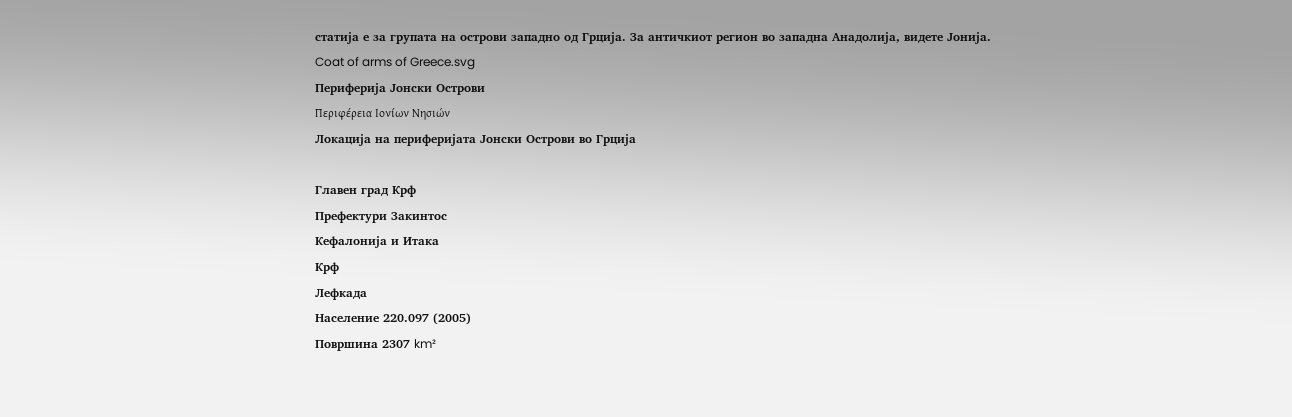статија е за групата на острови западно од Грција. За античкиот регион во западна Анадолија, видете Јонија.
Coat of arms of Greece.svg
Периферија Јонски Острови
Περιφέρεια Ιονίων Νησιών
Локација на периферијата Јонски Острови во Грција

Главен град Крф
Префектури Закинтос
Кефалонија и Итака
Крф
Лефкада
Население 220.097 (2005)
Површина 2307 km²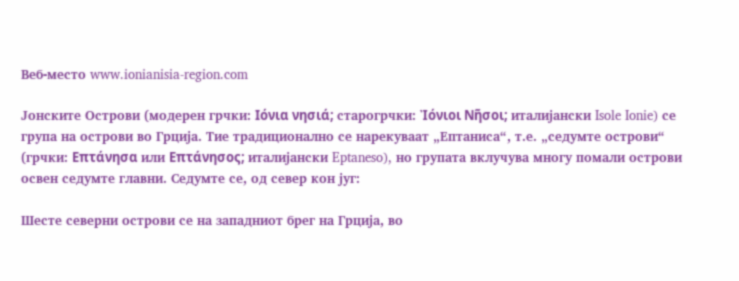Веб-место www.ionianisia-region.com

Јонските Острови (модерен грчки: Ιόνια νησιά; старогрчки: Ἰόνιοι Νῆσοι; италијански Isole Ionie) се група на острови во Грција. Тие традиционално се нарекуваат „Ептаниса“, т.е. „седумте острови“ (грчки: Επτάνησα или Επτάνησος; италијански Eptaneso), но групата вклучува многу помали острови освен седумте главни. Седумте се, од север кон југ:

Шесте северни острови се на западниот брег на Грција, во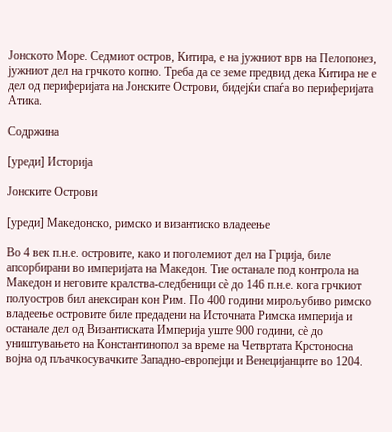Јонското Море. Седмиот остров, Китира, е на јужниот врв на Пелопонез, јужниот дел на грчкото копно. Треба да се земе предвид дека Китира не е дел од периферијата на Јонските Острови, бидејќи спаѓа во периферијата Атика.

Содржина

[уреди] Историја

Јонските Острови

[уреди] Македонско, римско и византиско владеење

Во 4 век п.н.е. островите, како и поголемиот дел на Грција, биле апсорбирани во империјата на Македон. Тие останале под контрола на Македон и неговите кралства-следбеници сѐ до 146 п.н.е. кога грчкиот полуостров бил анексиран кон Рим. По 400 години мирољубиво римско владеење островите биле предадени на Источната Римска империја и останале дел од Византиската Империја уште 900 години, сѐ до уништувањето на Константинопол за време на Четвртата Крстоносна војна од пљачкосувачките Западно-европејци и Венецијанците во 1204.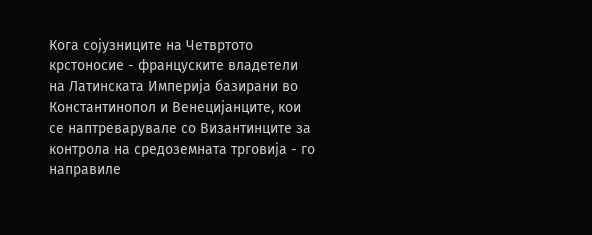Кога сојузниците на Четвртото крстоносие - француските владетели на Латинската Империја базирани во Константинопол и Венецијанците, кои се наптреварувале со Византинците за контрола на средоземната трговија - го направиле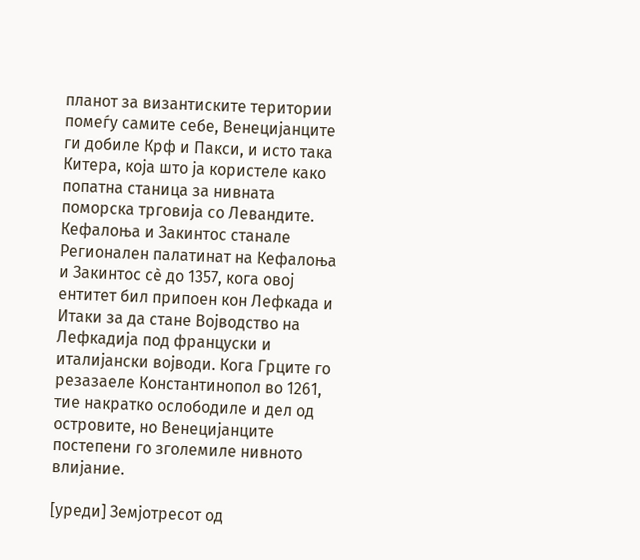планот за византиските територии помеѓу самите себе, Венецијанците ги добиле Крф и Пакси, и исто така Китера, која што ја користеле како попатна станица за нивната поморска трговија со Левандите. Кефалоња и Закинтос станале Регионален палатинат на Кефалоња и Закинтос сѐ до 1357, кога овој ентитет бил припоен кон Лефкада и Итаки за да стане Војводство на Лефкадија под француски и италијански војводи. Кога Грците го резазаеле Константинопол во 1261, тие накратко ослободиле и дел од островите, но Венецијанците постепени го зголемиле нивното влијание.

[уреди] Земјотресот од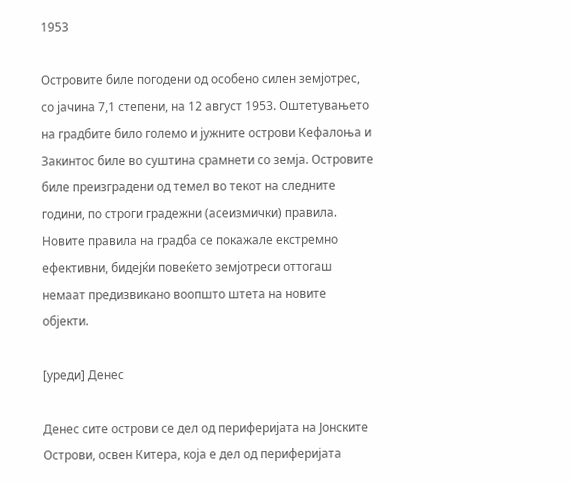1953

Островите биле погодени од особено силен земјотрес, со јачина 7,1 степени, на 12 август 1953. Оштетувањето на градбите било големо и јужните острови Кефалоња и Закинтос биле во суштина срамнети со земја. Островите биле преизградени од темел во текот на следните години, по строги градежни (асеизмички) правила. Новите правила на градба се покажале екстремно ефективни, бидејќи повеќето земјотреси оттогаш немаат предизвикано воопшто штета на новите објекти.

[уреди] Денес

Денес сите острови се дел од периферијата на Јонските Острови, освен Китера, која е дел од периферијата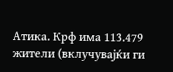Атика. Крф има 113.479 жители (вклучувајќи ги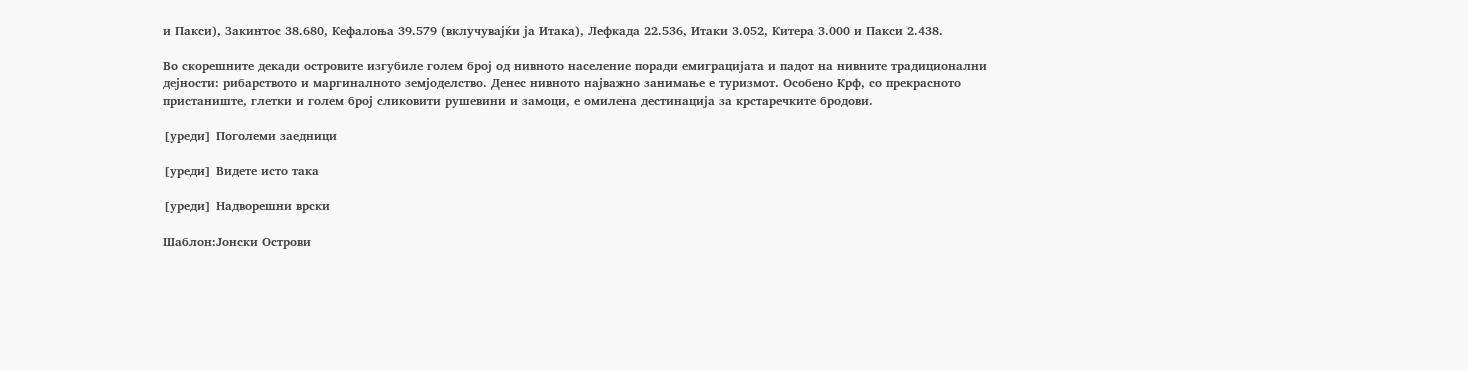и Пакси), Закинтос 38.680, Кефалоња 39.579 (вклучувајќи ја Итака), Лефкада 22.536, Итаки 3.052, Китера 3.000 и Пакси 2.438.

Во скорешните декади островите изгубиле голем број од нивното население поради емиграцијата и падот на нивните традиционални дејности: рибарството и маргиналното земјоделство. Денес нивното најважно занимање е туризмот. Особено Крф, со прекрасното пристаниште, глетки и голем број сликовити рушевини и замоци, е омилена дестинација за крстаречките бродови.

[уреди] Поголеми заедници

[уреди] Видете исто така

[уреди] Надворешни врски

Шаблон:Јонски Острови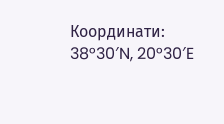Координати: 38°30′N, 20°30′E